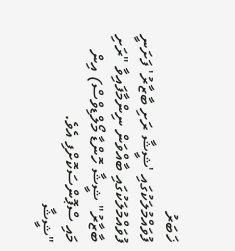ޚަބަރު
ފުވައްމުލަކުގައި 'ޝީޝާ ރަށި ބާޒާރު' ފަށަނީ
ފުވައްމުލަކުގައި ބާއްވަން ނިންމާފައިވާ "ރަށި ބާޒާރު" ޝީޝާ ހޮންޑާ މޯލްޑިވްސް) އިން މައި ސްޕޮންސަކޮށްފި އެވެ.
"ޝީޝާ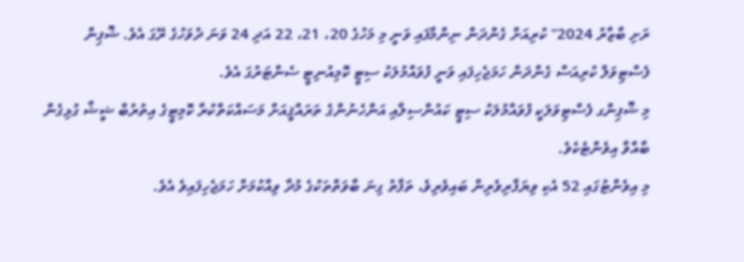ރަށި ބާޒާރު 2024" ކުރިއަށް ގެންދަން ނިންމާފައި ވަނީ މި މަހުގެ 20، 21، 22 އަދި 24 ވަނަ ދުވަހުގެ ރޭގަ އެވެ. ޝޮޕިން ފެސްޓިވަލް ކުރިއަސް ގެންދަން ހަމަޖެހިފައި ވަނީ ފުވައްމުލަކު ސިޓީ ކޮމިއުނިޓީ ސެންޓަރުގަ އެވެ.
މި ޝޮޕިންގ ފެސްޓިވަލަކީ ފުވައްމުލަކު ސިޓީ ކައުންސިލާއި އަންހެނުންގެ ތަރައްޤީއަށް މަސައްކަތްކުރާ ކޮމިޓީގެ އިތުރުބް ޝީޝާ ގުޅިގެން ބާއްވާ އިވެންޓެކެވެ.
މި އިވެންޓުގައި 52 އެކި ވިޔަފާރިވެރިން ބައިވެރިވެ، ތަފާތު ގިނަ ބާވަތްތަކުގެ މުދާ ވިއްކުމަށް ހަމަޖެހިފައިވެ އެވެ.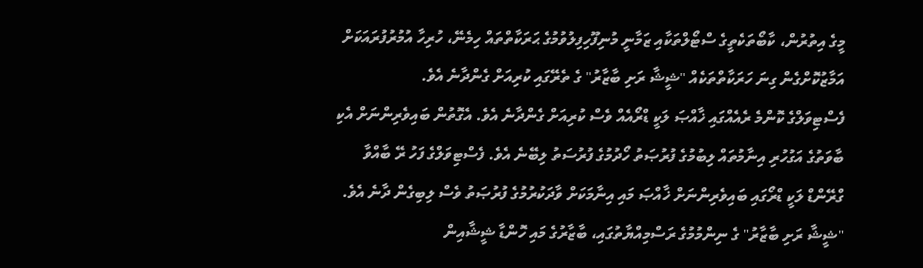މީގެ އިތުރުން، ކާބޯތަކެތީގެ ސްޓޯލްތަކާއި ޒަމާނީ މުނިފޫހިފިލުވުމުގެ ޙަރަކާތްތައް ހިމެނޭ، ހުރިހާ އުމުރުފުރައަކަށް އަމާޒުކޮށްގެން ގިނަ ހަރަކާތްތަކެއް "ޝީޝާ ރަށި ބާޒާރު" ގެ ތެރޭގައި ކުރިއަށް ގެންދާނެ އެވެ.
ފެސްޓިވަލްގެ ކޮންމެ ރެއެއްގައި ޚާއްޞަ ލަކީ ޑްރޯއެއް ވެސް ކުރިއަށް ގެންދާނެ އެވެ. އެގޮތުން ބައިވެރިންނަށް އެކި ބާވަތުގެ އަގުހުރި އިނާމުތައް ލިބުމުގެ ފުރުޞަތު ހޯދުމުގެ ފުރުސަތު ލިބޭނެ އެވެ. ފެސްޓިވަލްގެ ފަހު ރޭ ބާއްވާ ގްރޭންޑް ލަކީ ޑްރޯގައި ބައިވެރިންނަށް ޚާއްޞަ މައި އިނާމަކަށް ވާދަކުރުމުގެ ފުރުޞަތު ވެސް ލިބިގެން ދާނެ އެވެ.
"ޝީޝާ ރަށި ބާޒާރު" ގެ ނިންމުމުގެ ރަސްމިއްޔާތުގައި، ބާޒާރުގެ މައި ހޮންޑާ ޝީޝާއިން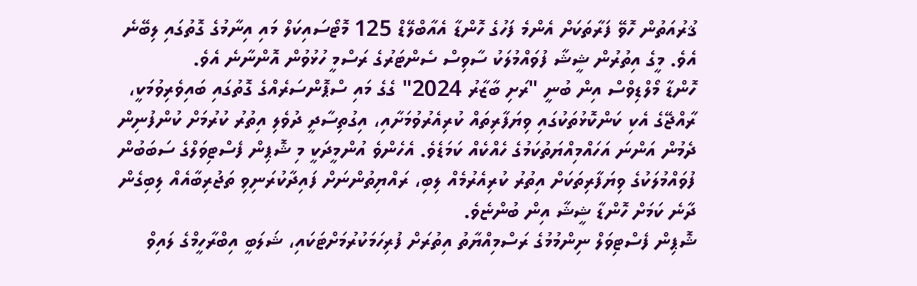ޤުރުއަތުން ހޮވޭ ފަރާތަކަށް އެންމެ ފަހުގެ ހޮންޑާ އެއާބްލޭޑް 125 މޮޓޯސައިކަލް މައި އިނާމުގެ ގޮތުގައި ލިބޭނެ އެވެ. މީގެ އިތުރުން ޝީޝާ ފުވައްމުލަކު ސާވިސް ސެންޓަރުގެ ރަސްމީ ހުޅުވުން އޮންނާނެ އެވެ.
ހޮންޑާ މޯލްޑިވްސް އިން ބުނީ "ރަށި ބާޒާރު 2024" ގެގެ މައި ސްޕޮންސަރެއްގެ ގޮތުގައި ބައިވެރިވުމަކީ، ރާއްޖޭގެ އެކި ކަންކޮޅުތަކުގައި ވިޔަފާރިތައް ކުރިއެރުވުމަށާއި، އިގުތިސާދީ ދުވެލި އިތުރު ކުރުމަށް ކުންފުނިން ދެމުން އަންނަ އަހައްމިއްޔަތުކަމުގެ ހެއްކެއް ކަމަޑެވެ. އެހެންވެ އުންމީދަކީ މި ޝޮޕިން ފެސްޓިވަލްގެ ސަބަބުން ފުވައްމުލަކުގެ ވިޔަފާރިތަކަށް އިތުރު ކުރިއެރުމެއް ލިބި، ރައްޔިތުންނަށް ފައިދާކުރަނިވި ތަޖުރިބާއެއް ލިބިގެން ދާނެ ކަމަށް ހޮންޑާ ޝީޝާ އިން ބުންޏެވެ.
ޝޮޕިން ފެސްޓިވަލް ނިންމުމުގެ ރަސްމިއްޔާތު އިތުރަށް ފުރިހަމަކުރުމަށްޓަކައި، ޝަލަބީ އިބްރާހީމްގެ ލައިވް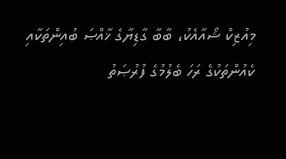މިއުޒިކް ޝޯއާއެކު، ބާބާ ގާޑިޔާގެ ޚާއްޞަ ބުއިންތަކާއި ކެއުންތަކުގެ ރަހަ ބެލުމުގެ ފުރުޞަތު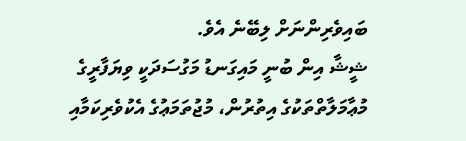ބައިވެރިންނަށް ލިބޭނެ އެވެ.
ޝީޝާ އިން ބުނީ މައިގަނޑު މަގުސަދަކީ ވިޔަފާރީގެ މުޢާމަލާތްތަކުގެ އިތުރުން، މުޖުތަމަޢުގެ އެކުވެރިކަމާއި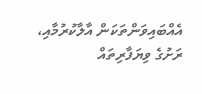އެއްބައިވަންތަކަން އާލާކުރުމާއި، ރަށުގެ ވިޔަފާރިތައް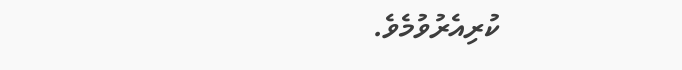ކުރިއެރުވުމެވެ.